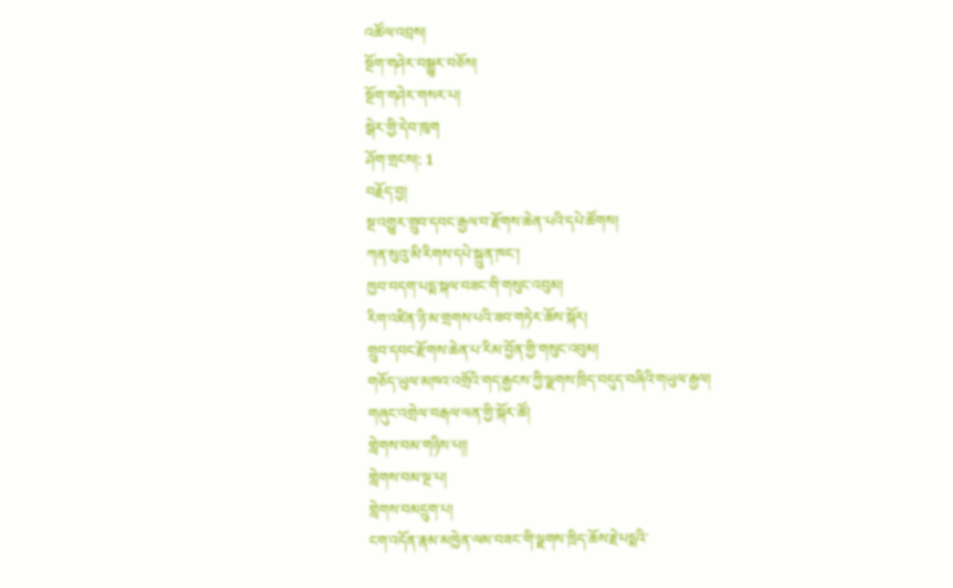འཚོལ་འབྲས།
སྔོག་གཤེར་བསྒྱུར་བཅོས།
སྔོག་གཤེར་གསར་པ།
སྒེར་གྱི་དེབ་ཁུག
ཤོག་གྲངས།: 1
བརྗོད་བྱ།
སྔ་འགྱུར་གྲུབ་དབང་རྒྱལ་བ་རྫོགས་ཆེན་པའི་དཔེ་ཚོགས།
ཀན་སུའུ་མི་རིགས་དཔེ་སྐྲུན་ཁང་།
ཁྱབ་བདག་པདྨ་སྐལ་བཟང་གི་གསུང་འབུམ།
རིག་འཛིན་ཉི་མ་གྲགས་པའི་ཟབ་གཏེར་ཆོས་སྐོར།
གྲུབ་དབང་རྫོགས་ཆེན་པ་རིམ་བྱོན་གྱི་གསུང་འབུམ།
གཅོད་ཡུལ་མཁའ་འགྲོའི་གད་རྒྱངས་ཀྱི་ལྗགས་ཁྲིད་བདུད་བཞིའི་གཡུལ་རྒྱལ།
གཞུང་འགྲེལ་བརྒལ་ལན་གྱི་སྐོར་ཚོ།
གླེགས་བམ་གཉིས་པ།།
གླེགས་བམ་ལྔ་པ།
གླེགས་བམདྲུག་པ།
ངག་འདོན་རྣམ་མཁྱེན་ལམ་བཟང་གི་ལྗགས་ཁྲིད་ཆོས་རྗེ་པདྨའི་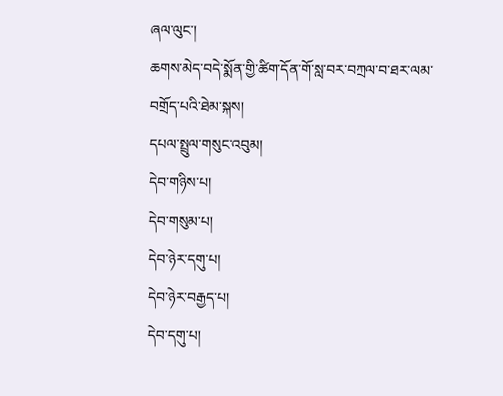ཞལ་ལུང་།
ཆགས་མེད་བདེ་སྨོན་གྱི་ཚིག་དོན་གོ་སླ་བར་བཀྲལ་བ་ཐར་ལམ་བགྲོད་པའི་ཐེམ་སྐས།
དཔལ་སྤྲུལ་གསུང་འབུམ།
དེབ་གཉིས་པ།
དེབ་གསུམ་པ།
དེབ་ཉེར་དགུ་པ།
དེབ་ཉེར་བརྒྱད་པ།
དེབ་དགུ་པ།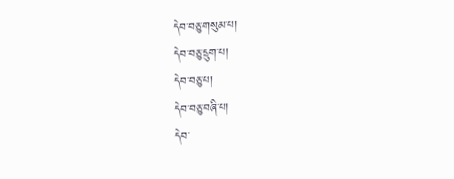དེབ་བཅུ་གསུམ་པ།
དེབ་བཅུ་དྲུག་པ།
དེབ་བཅུ་པ།
དེབ་བཅུ་བཞི་པ།
དེབ་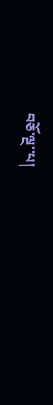བཅོ་ལྔ་་པ།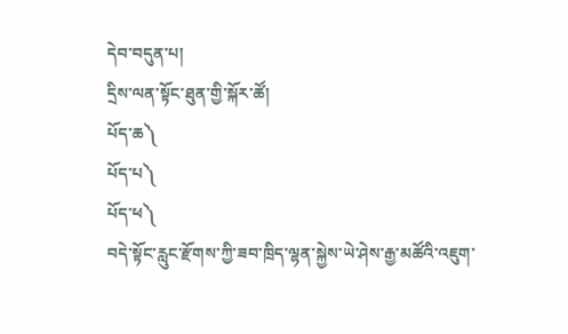དེབ་བདུན་པ།
དྲིས་ལན་སྟོང་ཐུན་གྱི་སྐོར་ཚོ།
པོད་ཆ༽
པོད་པ༽
པོད་ཕ༽
བདེ་སྟོང་རླུང་རྫོགས་ཀྱི་ཟབ་ཁྲིད་ལྷན་སྐྱེས་ཡེ་ཤེས་རྒྱ་མཚོའི་འཇུག་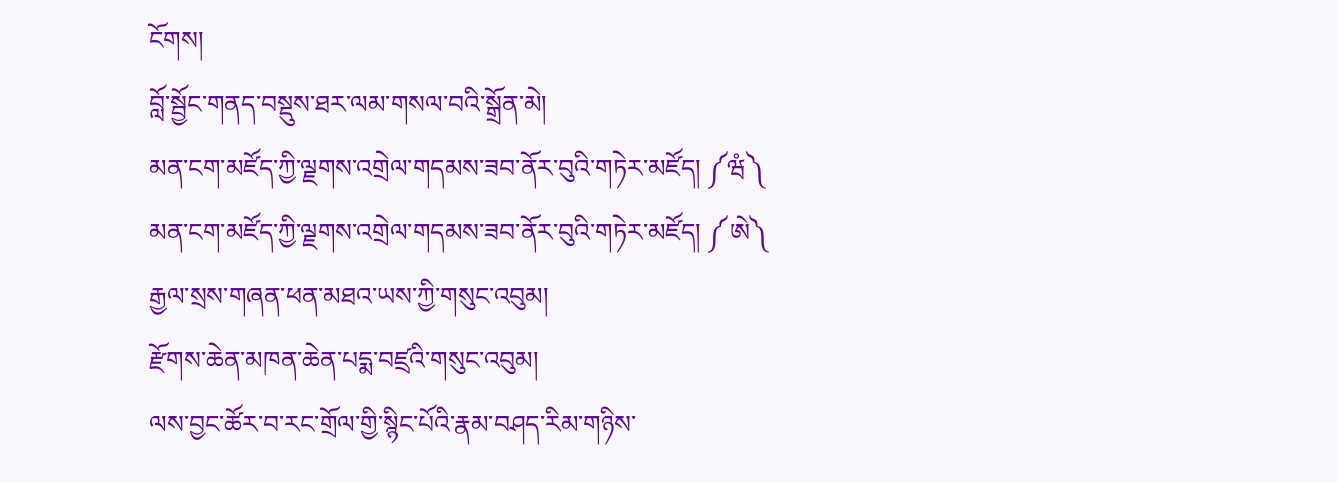ངོགས།
བློ་སྦྱོང་གནད་བསྡུས་ཐར་ལམ་གསལ་བའི་སྒྲོན་མེ།
མན་ངག་མཛོད་ཀྱི་ལྗགས་འགྲེལ་གདམས་ཟབ་ནོར་བུའི་གཏེར་མཛོད། ༼ཝཾ༽
མན་ངག་མཛོད་ཀྱི་ལྗགས་འགྲེལ་གདམས་ཟབ་ནོར་བུའི་གཏེར་མཛོད། ༼ཨེ༽
རྒྱལ་སྲས་གཞན་ཕན་མཐའ་ཡས་ཀྱི་གསུང་འབུམ།
རྫོགས་ཆེན་མཁན་ཆེན་པདྨ་བཛྲའི་གསུང་འབུམ།
ལས་བྱང་ཚོར་བ་རང་གྲོལ་གྱི་སྙིང་པོའི་རྣམ་བཤད་རིམ་གཉིས་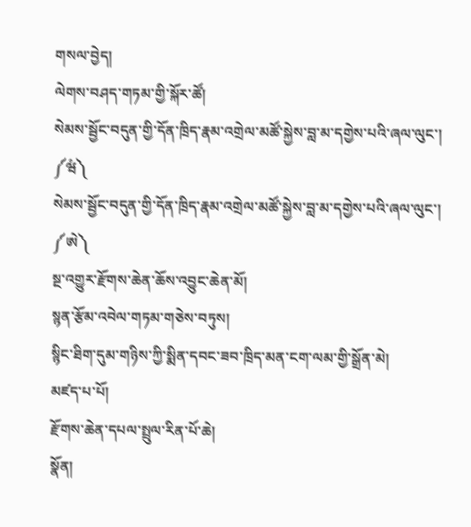གསལ་བྱེད།
ལེགས་བཤད་གཏམ་གྱི་སྐོར་ཚོ།
སེམས་སྦྱོང་བདུན་གྱི་དོན་ཁྲིད་རྣམ་འགྲེལ་མཚོ་སྐྱེས་བླ་མ་དགྱེས་པའི་ཞལ་ལུང་། ༼ཝཾ༽
སེམས་སྦྱོང་བདུན་གྱི་དོན་ཁྲིད་རྣམ་འགྲེལ་མཚོ་སྐྱེས་བླ་མ་དགྱེས་པའི་ཞལ་ལུང་། ༼ཨེ༽
སྔ་འགྱུར་རྫོགས་ཆེན་ཆོས་འབྱུང་ཆེན་མོ།
སྙན་རྩོམ་འབེལ་གཏམ་གཅེས་བཏུས།
སྙིང་ཐིག་དུམ་གཉིས་ཀྱི་སྨིན་དབང་ཟབ་ཁྲིད་མན་ངག་ལམ་གྱི་སྒྲོན་མེ།
མཛད་པ་པོ།
རྫོགས་ཆེན་དཔལ་སྤྲུལ་རིན་པོ་ཆེ།
སྣོན།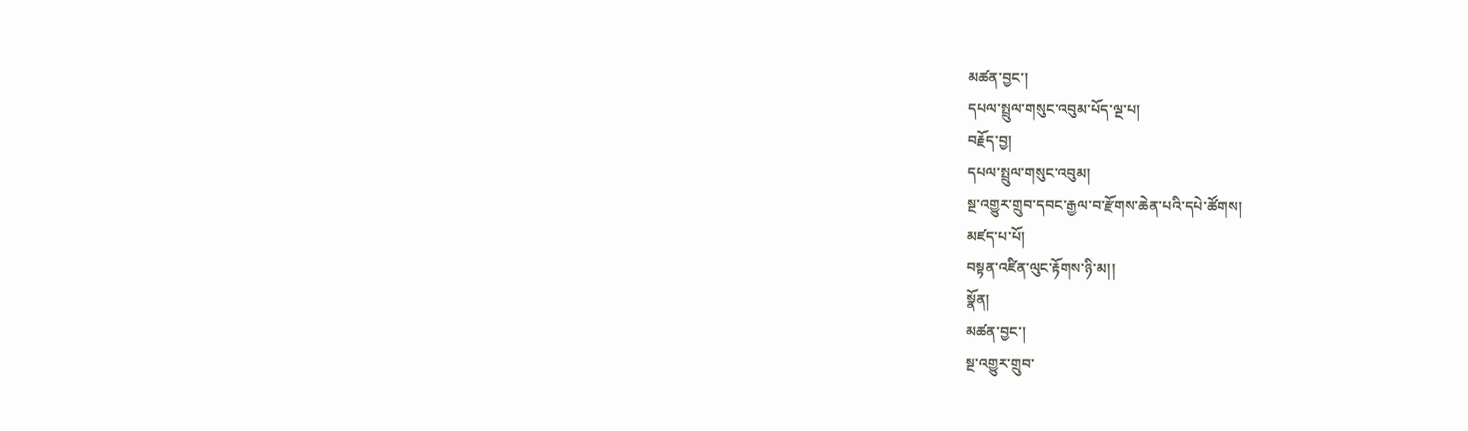མཚན་བྱང་།
དཔལ་སྤྲུལ་གསུང་འབུམ་པོད་ལྔ་པ།
བརྗོད་བྱ།
དཔལ་སྤྲུལ་གསུང་འབུམ།
སྔ་འགྱུར་གྲུབ་དབང་རྒྱལ་བ་རྫོགས་ཆེན་པའི་དཔེ་ཚོགས།
མཛད་པ་པོ།
བསྟན་འཛིན་ལུང་རྟོགས་ཉི་མ།།
སྣོན།
མཚན་བྱང་།
སྔ་འགྱུར་གྲུབ་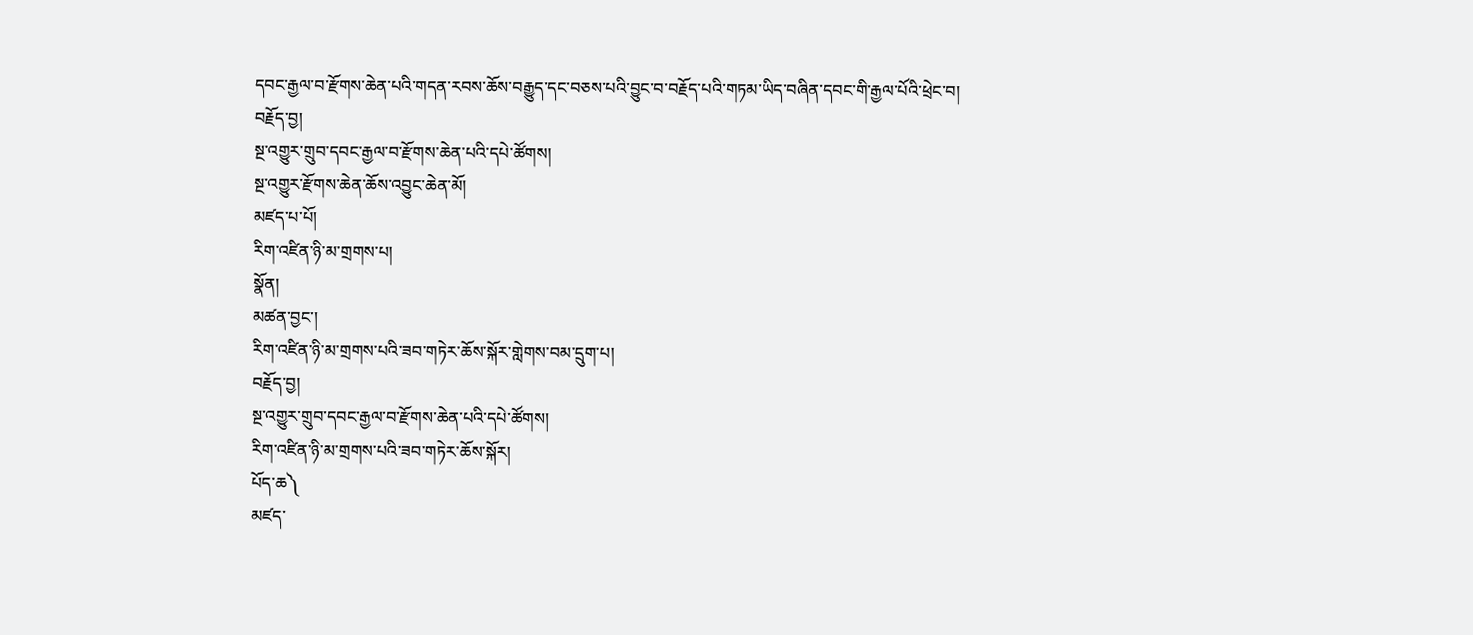དབང་རྒྱལ་བ་རྫོགས་ཆེན་པའི་གདན་རབས་ཆོས་བརྒྱུད་དང་བཅས་པའི་བྱུང་བ་བརྗོད་པའི་གཏམ་ཡིད་བཞིན་དབང་གི་རྒྱལ་པོའི་ཕྲེང་བ།
བརྗོད་བྱ།
སྔ་འགྱུར་གྲུབ་དབང་རྒྱལ་བ་རྫོགས་ཆེན་པའི་དཔེ་ཚོགས།
སྔ་འགྱུར་རྫོགས་ཆེན་ཆོས་འབྱུང་ཆེན་མོ།
མཛད་པ་པོ།
རིག་འཛིན་ཉི་མ་གྲགས་པ།
སྣོན།
མཚན་བྱང་།
རིག་འཛིན་ཉི་མ་གྲགས་པའི་ཟབ་གཏེར་ཆོས་སྐོར་གླེགས་བམ་དྲུག་པ།
བརྗོད་བྱ།
སྔ་འགྱུར་གྲུབ་དབང་རྒྱལ་བ་རྫོགས་ཆེན་པའི་དཔེ་ཚོགས།
རིག་འཛིན་ཉི་མ་གྲགས་པའི་ཟབ་གཏེར་ཆོས་སྐོར།
པོད་ཆ༽
མཛད་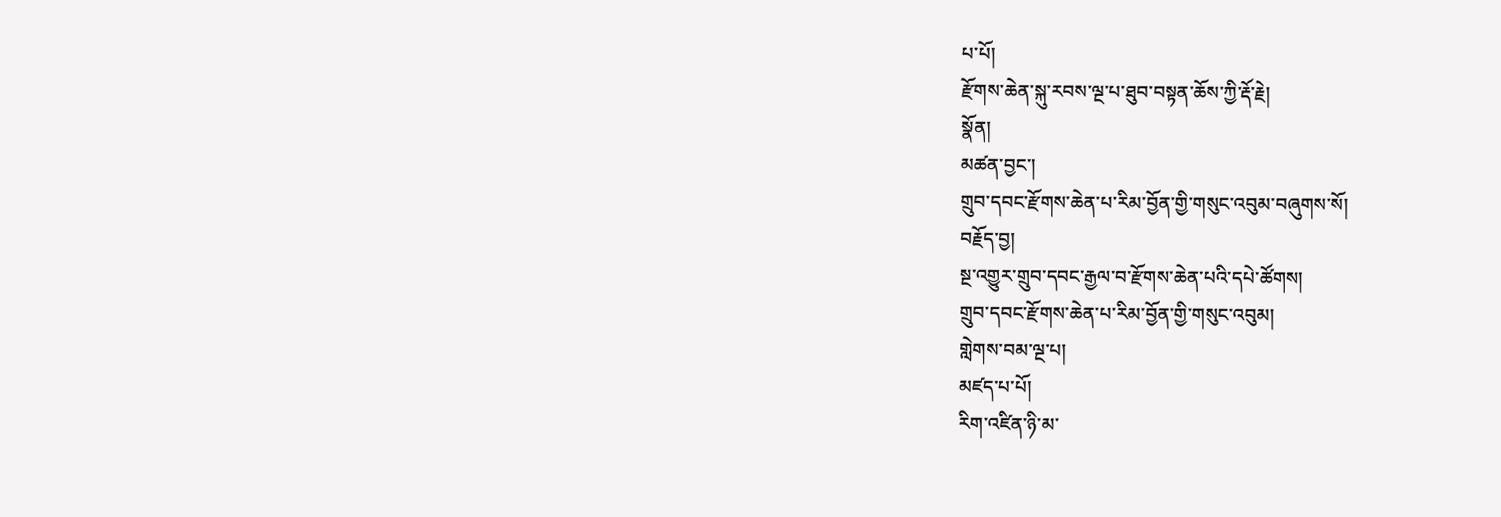པ་པོ།
རྫོགས་ཆེན་སྐུ་རབས་ལྔ་པ་ཐུབ་བསྟན་ཆོས་ཀྱི་རྡོ་རྗེ།
སྣོན།
མཚན་བྱང་།
གྲུབ་དབང་རྫོགས་ཆེན་པ་རིམ་བྱོན་གྱི་གསུང་འབུམ་བཞུགས་སོ།
བརྗོད་བྱ།
སྔ་འགྱུར་གྲུབ་དབང་རྒྱལ་བ་རྫོགས་ཆེན་པའི་དཔེ་ཚོགས།
གྲུབ་དབང་རྫོགས་ཆེན་པ་རིམ་བྱོན་གྱི་གསུང་འབུམ།
གླེགས་བམ་ལྔ་པ།
མཛད་པ་པོ།
རིག་འཛིན་ཉི་མ་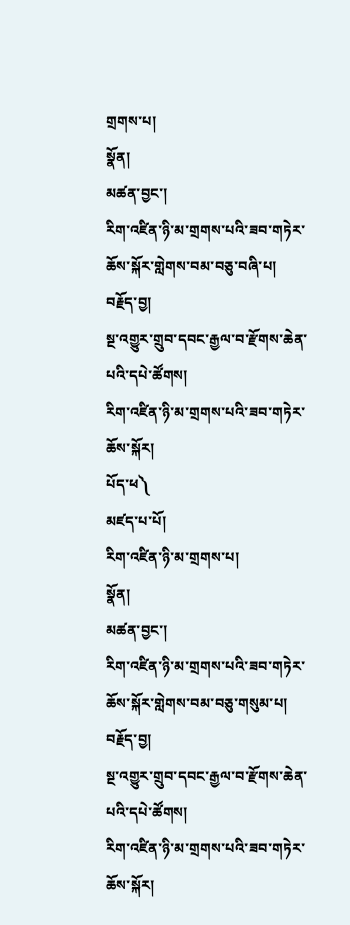གྲགས་པ།
སྣོན།
མཚན་བྱང་།
རིག་འཛིན་ཉི་མ་གྲགས་པའི་ཟབ་གཏེར་ཆོས་སྐོར་གླེགས་བམ་བཅུ་བཞི་པ།
བརྗོད་བྱ།
སྔ་འགྱུར་གྲུབ་དབང་རྒྱལ་བ་རྫོགས་ཆེན་པའི་དཔེ་ཚོགས།
རིག་འཛིན་ཉི་མ་གྲགས་པའི་ཟབ་གཏེར་ཆོས་སྐོར།
པོད་ཕ༽
མཛད་པ་པོ།
རིག་འཛིན་ཉི་མ་གྲགས་པ།
སྣོན།
མཚན་བྱང་།
རིག་འཛིན་ཉི་མ་གྲགས་པའི་ཟབ་གཏེར་ཆོས་སྐོར་གླེགས་བམ་བཅུ་གསུམ་པ།
བརྗོད་བྱ།
སྔ་འགྱུར་གྲུབ་དབང་རྒྱལ་བ་རྫོགས་ཆེན་པའི་དཔེ་ཚོགས།
རིག་འཛིན་ཉི་མ་གྲགས་པའི་ཟབ་གཏེར་ཆོས་སྐོར།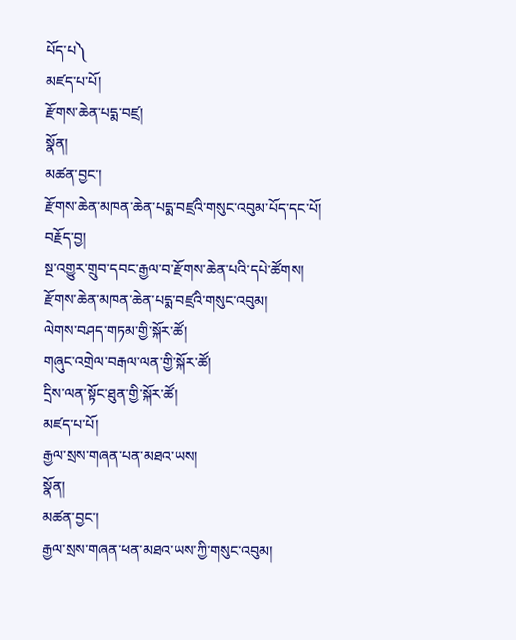པོད་པ༽
མཛད་པ་པོ།
རྫོགས་ཆེན་པདྨ་བཛྲ།
སྣོན།
མཚན་བྱང་།
རྫོགས་ཆེན་མཁན་ཆེན་པདྨ་བཛྲའི་གསུང་འབུམ་པོད་དང་པོ།
བརྗོད་བྱ།
སྔ་འགྱུར་གྲུབ་དབང་རྒྱལ་བ་རྫོགས་ཆེན་པའི་དཔེ་ཚོགས།
རྫོགས་ཆེན་མཁན་ཆེན་པདྨ་བཛྲའི་གསུང་འབུམ།
ལེགས་བཤད་གཏམ་གྱི་སྐོར་ཚོ།
གཞུང་འགྲེལ་བརྒལ་ལན་གྱི་སྐོར་ཚོ།
དྲིས་ལན་སྟོང་ཐུན་གྱི་སྐོར་ཚོ།
མཛད་པ་པོ།
རྒྱལ་སྲས་གཞན་པན་མཐའ་ཡས།
སྣོན།
མཚན་བྱང་།
རྒྱལ་སྲས་གཞན་ཕན་མཐའ་ཡས་ཀྱི་གསུང་འབུམ།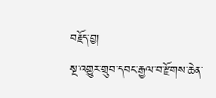བརྗོད་བྱ།
སྔ་འགྱུར་གྲུབ་དབང་རྒྱལ་བ་རྫོགས་ཆེན་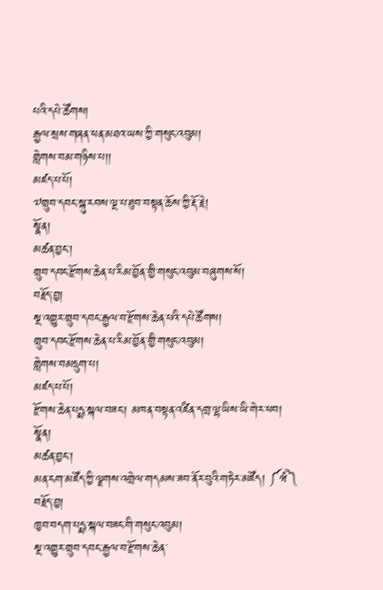པའི་དཔེ་ཚོགས།
རྒྱལ་སྲས་གཞན་ཕན་མཐའ་ཡས་ཀྱི་གསུང་འབུམ།
གླེགས་བམ་གཉིས་པ།།
མཛད་པ་པོ།
༧གྲུབ་དབང་སྐུ་རབས་ལྔ་པ་ཐུབ་བསྟན་ཆོས་ཀྱི་རྡོ་རྗེ།
སྣོན།
མཚན་བྱང་།
གྲུབ་དབང་རྫོགས་ཆེན་པ་རིམ་བྱོན་གྱི་གསུང་འབུམ་བཞུགས་སོ།
བརྗོད་བྱ།
སྔ་འགྱུར་གྲུབ་དབང་རྒྱལ་བ་རྫོགས་ཆེན་པའི་དཔེ་ཚོགས།
གྲུབ་དབང་རྫོགས་ཆེན་པ་རིམ་བྱོན་གྱི་གསུང་འབུམ།
གླེགས་བམདྲུག་པ།
མཛད་པ་པོ།
རྫོགས་ཆེན་པདྨ་སྐལ་བཟང་། མཁན་བསྟན་འཛིན་དགྲ་ལྷ་ཡིས་ཡི་གེར་ཕབ།
སྣོན།
མཚན་བྱང་།
མན་ངག་མཛོད་ཀྱི་ལྗགས་འགྲེལ་གདམས་ཟབ་ནོར་བུའི་གཏེར་མཛོད། ༼ཝཾ༽
བརྗོད་བྱ།
ཁྱབ་བདག་པདྨ་སྐལ་བཟང་གི་གསུང་འབུམ།
སྔ་འགྱུར་གྲུབ་དབང་རྒྱལ་བ་རྫོགས་ཆེན་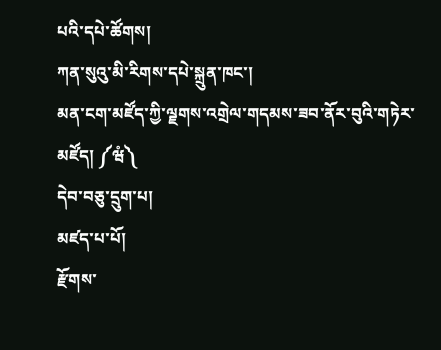པའི་དཔེ་ཚོགས།
ཀན་སུའུ་མི་རིགས་དཔེ་སྐྲུན་ཁང་།
མན་ངག་མཛོད་ཀྱི་ལྗགས་འགྲེལ་གདམས་ཟབ་ནོར་བུའི་གཏེར་མཛོད། ༼ཝཾ༽
དེབ་བཅུ་དྲུག་པ།
མཛད་པ་པོ།
རྫོགས་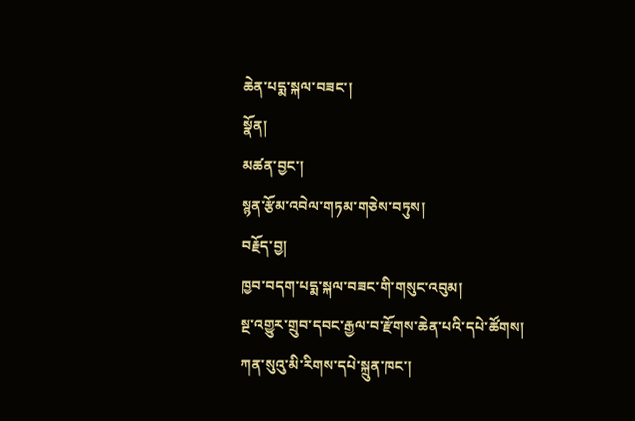ཆེན་པདྨ་སྐལ་བཟང་།
སྣོན།
མཚན་བྱང་།
སྙན་རྩོམ་འབེལ་གཏམ་གཅེས་བཏུས།
བརྗོད་བྱ།
ཁྱབ་བདག་པདྨ་སྐལ་བཟང་གི་གསུང་འབུམ།
སྔ་འགྱུར་གྲུབ་དབང་རྒྱལ་བ་རྫོགས་ཆེན་པའི་དཔེ་ཚོགས།
ཀན་སུའུ་མི་རིགས་དཔེ་སྐྲུན་ཁང་།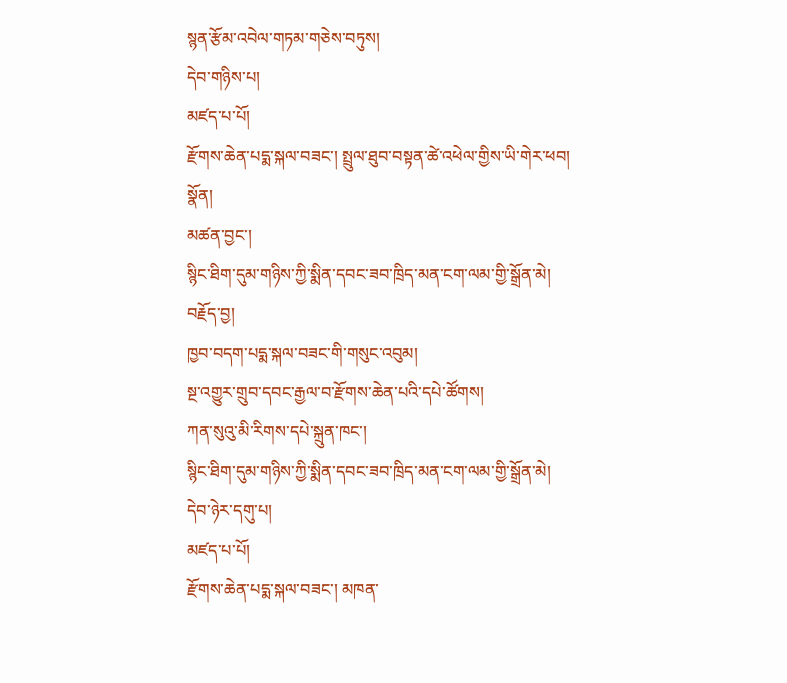སྙན་རྩོམ་འབེལ་གཏམ་གཅེས་བཏུས།
དེབ་གཉིས་པ།
མཛད་པ་པོ།
རྫོགས་ཆེན་པདྨ་སྐལ་བཟང་། སྤྲུལ་ཐུབ་བསྟན་ཚེ་འཕེལ་གྱིས་ཡི་གེར་ཕབ།
སྣོན།
མཚན་བྱང་།
སྙིང་ཐིག་དུམ་གཉིས་ཀྱི་སྨིན་དབང་ཟབ་ཁྲིད་མན་ངག་ལམ་གྱི་སྒྲོན་མེ།
བརྗོད་བྱ།
ཁྱབ་བདག་པདྨ་སྐལ་བཟང་གི་གསུང་འབུམ།
སྔ་འགྱུར་གྲུབ་དབང་རྒྱལ་བ་རྫོགས་ཆེན་པའི་དཔེ་ཚོགས།
ཀན་སུའུ་མི་རིགས་དཔེ་སྐྲུན་ཁང་།
སྙིང་ཐིག་དུམ་གཉིས་ཀྱི་སྨིན་དབང་ཟབ་ཁྲིད་མན་ངག་ལམ་གྱི་སྒྲོན་མེ།
དེབ་ཉེར་དགུ་པ།
མཛད་པ་པོ།
རྫོགས་ཆེན་པདྨ་སྐལ་བཟང་། མཁན་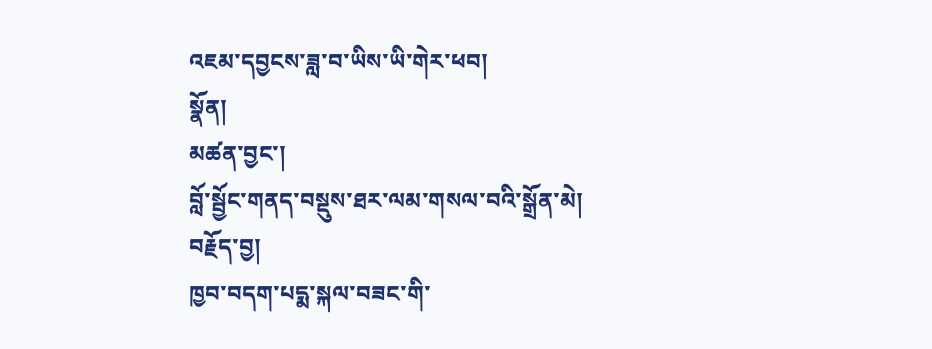འཇམ་དབྱངས་ཟླ་བ་ཡིས་ཡི་གེར་ཕབ།
སྣོན།
མཚན་བྱང་།
བློ་སྦྱོང་གནད་བསྡུས་ཐར་ལམ་གསལ་བའི་སྒྲོན་མེ།
བརྗོད་བྱ།
ཁྱབ་བདག་པདྨ་སྐལ་བཟང་གི་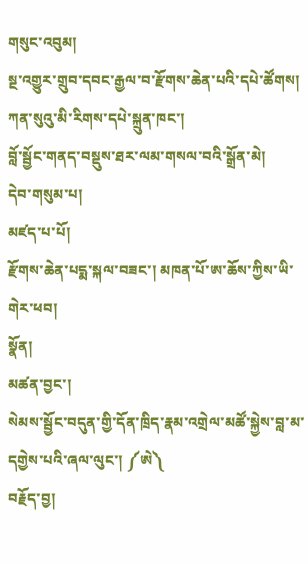གསུང་འབུམ།
སྔ་འགྱུར་གྲུབ་དབང་རྒྱལ་བ་རྫོགས་ཆེན་པའི་དཔེ་ཚོགས།
ཀན་སུའུ་མི་རིགས་དཔེ་སྐྲུན་ཁང་།
བློ་སྦྱོང་གནད་བསྡུས་ཐར་ལམ་གསལ་བའི་སྒྲོན་མེ།
དེབ་གསུམ་པ།
མཛད་པ་པོ།
རྫོགས་ཆེན་པདྨ་སྐལ་བཟང་། མཁན་པོ་ཨ་ཆོས་ཀྱིས་ཡི་གེར་ཕབ།
སྣོན།
མཚན་བྱང་།
སེམས་སྦྱོང་བདུན་གྱི་དོན་ཁྲིད་རྣམ་འགྲེལ་མཚོ་སྐྱེས་བླ་མ་དགྱེས་པའི་ཞལ་ལུང་། ༼ཨེ༽
བརྗོད་བྱ།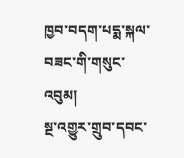ཁྱབ་བདག་པདྨ་སྐལ་བཟང་གི་གསུང་འབུམ།
སྔ་འགྱུར་གྲུབ་དབང་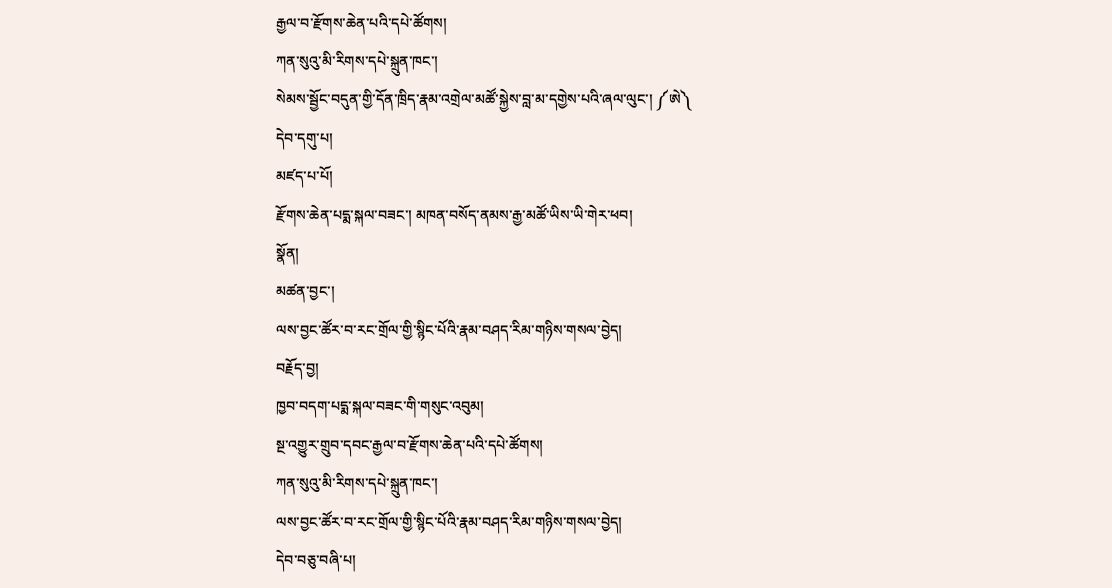རྒྱལ་བ་རྫོགས་ཆེན་པའི་དཔེ་ཚོགས།
ཀན་སུའུ་མི་རིགས་དཔེ་སྐྲུན་ཁང་།
སེམས་སྦྱོང་བདུན་གྱི་དོན་ཁྲིད་རྣམ་འགྲེལ་མཚོ་སྐྱེས་བླ་མ་དགྱེས་པའི་ཞལ་ལུང་། ༼ཨེ༽
དེབ་དགུ་པ།
མཛད་པ་པོ།
རྫོགས་ཆེན་པདྨ་སྐལ་བཟང་། མཁན་བསོད་ནམས་རྒྱ་མཚོ་ཡིས་ཡི་གེར་ཕབ།
སྣོན།
མཚན་བྱང་།
ལས་བྱང་ཚོར་བ་རང་གྲོལ་གྱི་སྙིང་པོའི་རྣམ་བཤད་རིམ་གཉིས་གསལ་བྱེད།
བརྗོད་བྱ།
ཁྱབ་བདག་པདྨ་སྐལ་བཟང་གི་གསུང་འབུམ།
སྔ་འགྱུར་གྲུབ་དབང་རྒྱལ་བ་རྫོགས་ཆེན་པའི་དཔེ་ཚོགས།
ཀན་སུའུ་མི་རིགས་དཔེ་སྐྲུན་ཁང་།
ལས་བྱང་ཚོར་བ་རང་གྲོལ་གྱི་སྙིང་པོའི་རྣམ་བཤད་རིམ་གཉིས་གསལ་བྱེད།
དེབ་བཅུ་བཞི་པ།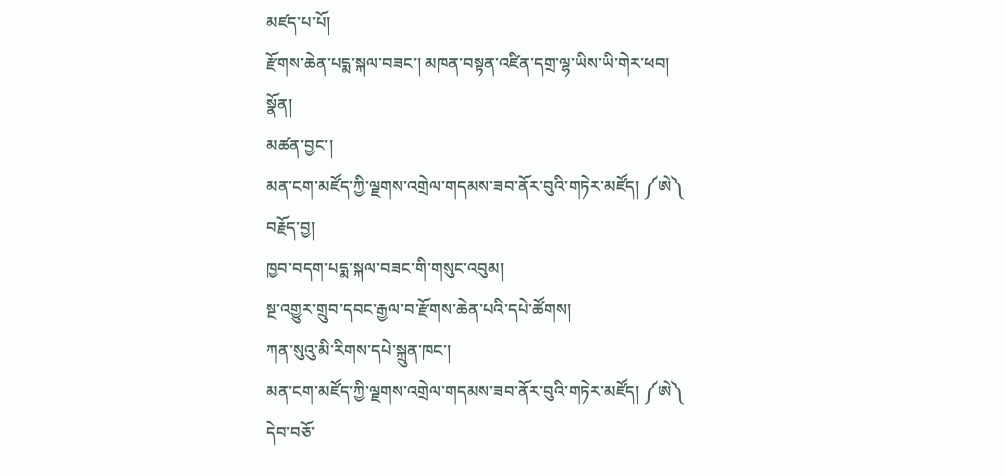མཛད་པ་པོ།
རྫོགས་ཆེན་པདྨ་སྐལ་བཟང་། མཁན་བསྟན་འཛིན་དགྲ་ལྷ་ཡིས་ཡི་གེར་ཕབ།
སྣོན།
མཚན་བྱང་།
མན་ངག་མཛོད་ཀྱི་ལྗགས་འགྲེལ་གདམས་ཟབ་ནོར་བུའི་གཏེར་མཛོད། ༼ཨེ༽
བརྗོད་བྱ།
ཁྱབ་བདག་པདྨ་སྐལ་བཟང་གི་གསུང་འབུམ།
སྔ་འགྱུར་གྲུབ་དབང་རྒྱལ་བ་རྫོགས་ཆེན་པའི་དཔེ་ཚོགས།
ཀན་སུའུ་མི་རིགས་དཔེ་སྐྲུན་ཁང་།
མན་ངག་མཛོད་ཀྱི་ལྗགས་འགྲེལ་གདམས་ཟབ་ནོར་བུའི་གཏེར་མཛོད། ༼ཨེ༽
དེབ་བཅོ་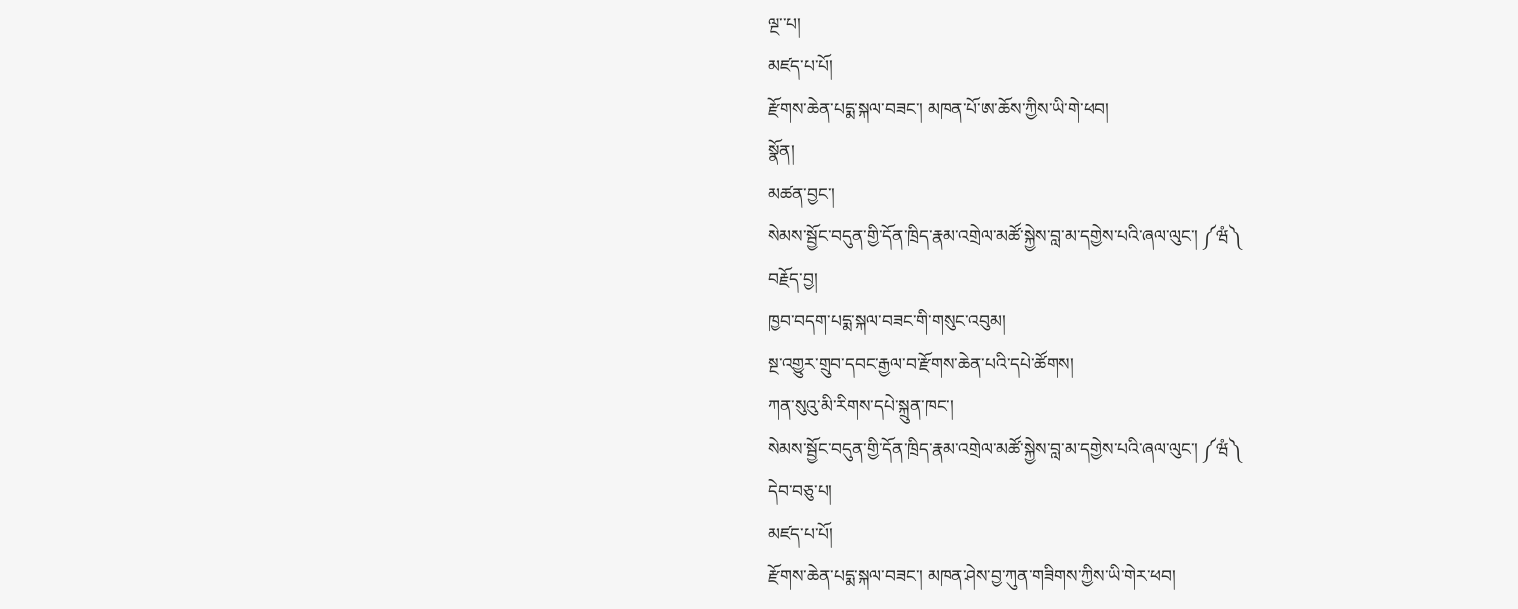ལྔ་་པ།
མཛད་པ་པོ།
རྫོགས་ཆེན་པདྨ་སྐལ་བཟང་། མཁན་པོ་ཨ་ཆོས་ཀྱིས་ཡི་གེ་ཕབ།
སྣོན།
མཚན་བྱང་།
སེམས་སྦྱོང་བདུན་གྱི་དོན་ཁྲིད་རྣམ་འགྲེལ་མཚོ་སྐྱེས་བླ་མ་དགྱེས་པའི་ཞལ་ལུང་། ༼ཝཾ༽
བརྗོད་བྱ།
ཁྱབ་བདག་པདྨ་སྐལ་བཟང་གི་གསུང་འབུམ།
སྔ་འགྱུར་གྲུབ་དབང་རྒྱལ་བ་རྫོགས་ཆེན་པའི་དཔེ་ཚོགས།
ཀན་སུའུ་མི་རིགས་དཔེ་སྐྲུན་ཁང་།
སེམས་སྦྱོང་བདུན་གྱི་དོན་ཁྲིད་རྣམ་འགྲེལ་མཚོ་སྐྱེས་བླ་མ་དགྱེས་པའི་ཞལ་ལུང་། ༼ཝཾ༽
དེབ་བཅུ་པ།
མཛད་པ་པོ།
རྫོགས་ཆེན་པདྨ་སྐལ་བཟང་། མཁན་ཤེས་བྱ་ཀུན་གཟིགས་ཀྱིས་ཡི་གེར་ཕབ།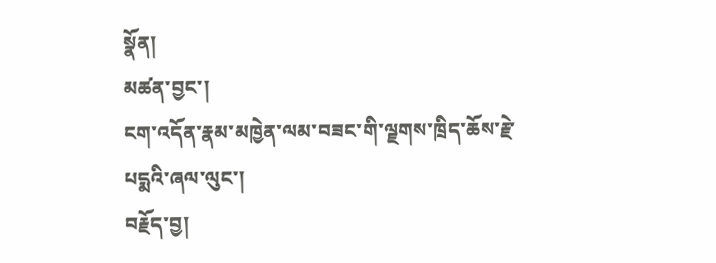སྣོན།
མཚན་བྱང་།
ངག་འདོན་རྣམ་མཁྱེན་ལམ་བཟང་གི་ལྗགས་ཁྲིད་ཆོས་རྗེ་པདྨའི་ཞལ་ལུང་།
བརྗོད་བྱ།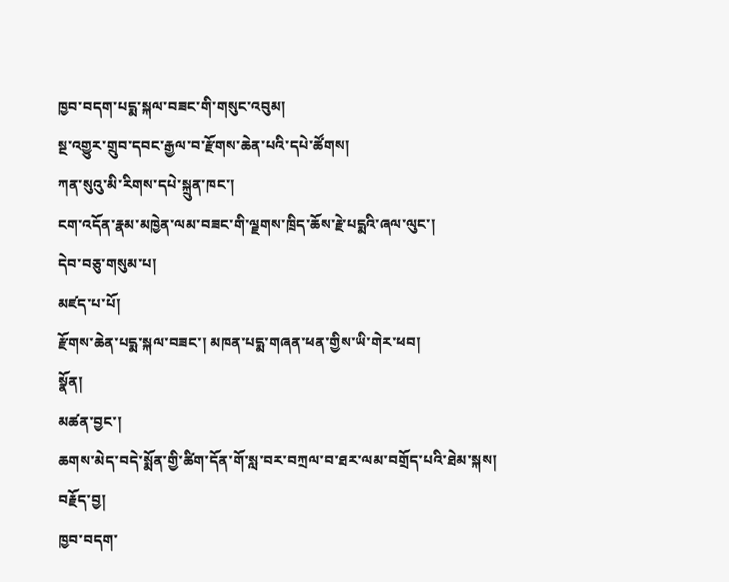ཁྱབ་བདག་པདྨ་སྐལ་བཟང་གི་གསུང་འབུམ།
སྔ་འགྱུར་གྲུབ་དབང་རྒྱལ་བ་རྫོགས་ཆེན་པའི་དཔེ་ཚོགས།
ཀན་སུའུ་མི་རིགས་དཔེ་སྐྲུན་ཁང་།
ངག་འདོན་རྣམ་མཁྱེན་ལམ་བཟང་གི་ལྗགས་ཁྲིད་ཆོས་རྗེ་པདྨའི་ཞལ་ལུང་།
དེབ་བཅུ་གསུམ་པ།
མཛད་པ་པོ།
རྫོགས་ཆེན་པདྨ་སྐལ་བཟང་། མཁན་པདྨ་གཞན་ཕན་གྱིས་ཡི་གེར་ཕབ།
སྣོན།
མཚན་བྱང་།
ཆགས་མེད་བདེ་སྨོན་གྱི་ཚིག་དོན་གོ་སླ་བར་བཀྲལ་བ་ཐར་ལམ་བགྲོད་པའི་ཐེམ་སྐས།
བརྗོད་བྱ།
ཁྱབ་བདག་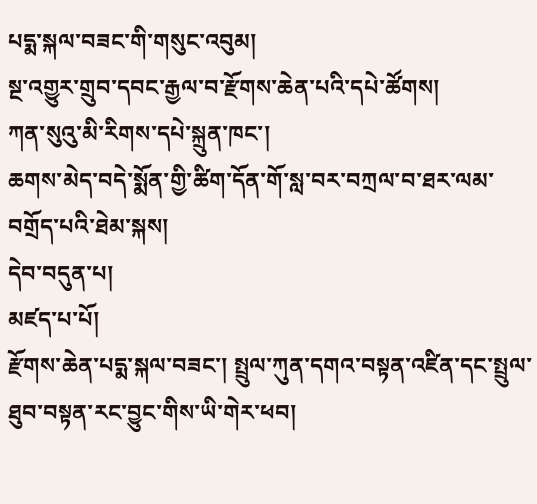པདྨ་སྐལ་བཟང་གི་གསུང་འབུམ།
སྔ་འགྱུར་གྲུབ་དབང་རྒྱལ་བ་རྫོགས་ཆེན་པའི་དཔེ་ཚོགས།
ཀན་སུའུ་མི་རིགས་དཔེ་སྐྲུན་ཁང་།
ཆགས་མེད་བདེ་སྨོན་གྱི་ཚིག་དོན་གོ་སླ་བར་བཀྲལ་བ་ཐར་ལམ་བགྲོད་པའི་ཐེམ་སྐས།
དེབ་བདུན་པ།
མཛད་པ་པོ།
རྫོགས་ཆེན་པདྨ་སྐལ་བཟང་། སྤྲུལ་ཀུན་དགའ་བསྟན་འཛིན་དང་སྤྲུལ་ཐུབ་བསྟན་རང་བྱུང་གིས་ཡི་གེར་ཕབ།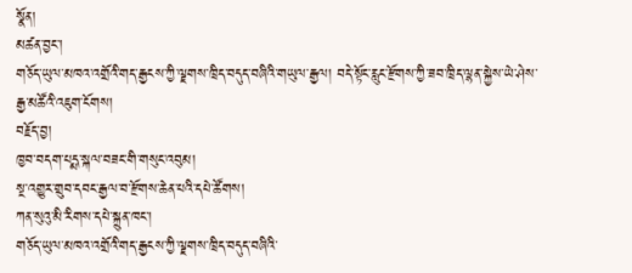སྣོན།
མཚན་བྱང་།
གཅོད་ཡུལ་མཁའ་འགྲོའི་གད་རྒྱངས་ཀྱི་ལྗགས་ཁྲིད་བདུད་བཞིའི་གཡུལ་རྒྱལ། བདེ་སྟོང་རླུང་རྫོགས་ཀྱི་ཟབ་ཁྲིད་ལྷན་སྐྱེས་ཡེ་ཤེས་རྒྱ་མཚོའི་འཇུག་ངོགས།
བརྗོད་བྱ།
ཁྱབ་བདག་པདྨ་སྐལ་བཟང་གི་གསུང་འབུམ།
སྔ་འགྱུར་གྲུབ་དབང་རྒྱལ་བ་རྫོགས་ཆེན་པའི་དཔེ་ཚོགས།
ཀན་སུའུ་མི་རིགས་དཔེ་སྐྲུན་ཁང་།
གཅོད་ཡུལ་མཁའ་འགྲོའི་གད་རྒྱངས་ཀྱི་ལྗགས་ཁྲིད་བདུད་བཞིའི་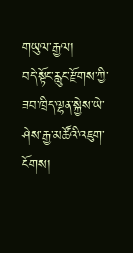གཡུལ་རྒྱལ།
བདེ་སྟོང་རླུང་རྫོགས་ཀྱི་ཟབ་ཁྲིད་ལྷན་སྐྱེས་ཡེ་ཤེས་རྒྱ་མཚོའི་འཇུག་ངོགས།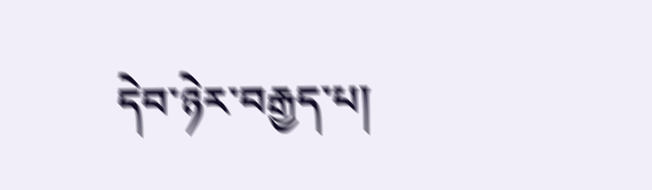དེབ་ཉེར་བརྒྱད་པ།